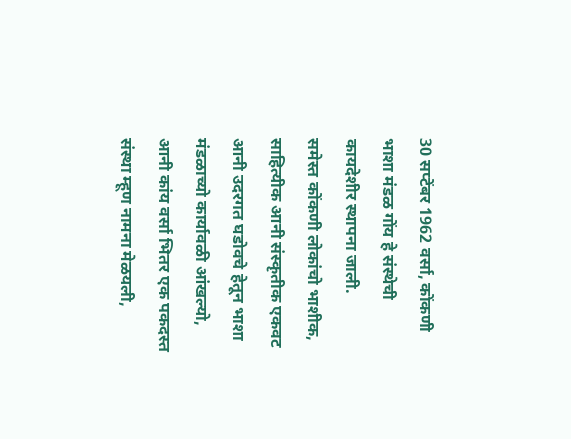30 सप्टेंबर 1962 वर्सा, कोंकणी भाशा मंडळ गोंय हे संस्थेची कायदेशीर स्थापना जाली.
समेस्त कोंकणी लोकांचो भाशीक, साहित्यीक आनी संस्कृतीक एकवट आनी उदरगत घडोवचे हेतून भाशा मंडळाच्यो कार्यावळी आंखल्यो, आनी कांय वर्सा भितर एक पकदस्त संस्था म्हूण नामना मेळयली,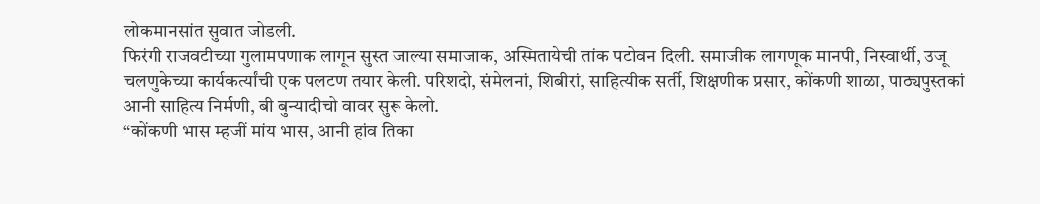लोकमानसांत सुवात जोडली.
फिरंगी राजवटीच्या गुलामपणाक लागून सुस्त जाल्या समाजाक, अस्मितायेची तांक पटोवन दिली. समाजीक लागणूक मानपी, निस्वार्थी, उजू चलणुकेच्या कार्यकर्त्यांची एक पलटण तयार केली. परिशदो, संमेलनां, शिबीरां, साहित्यीक सर्ती, शिक्षणीक प्रसार, कोंकणी शाळा, पाठ्यपुस्तकां आनी साहित्य निर्मणी, बी बुन्यादीचो वावर सुरू केलो.
“कोंकणी भास म्हजीं मांय भास, आनी हांव तिका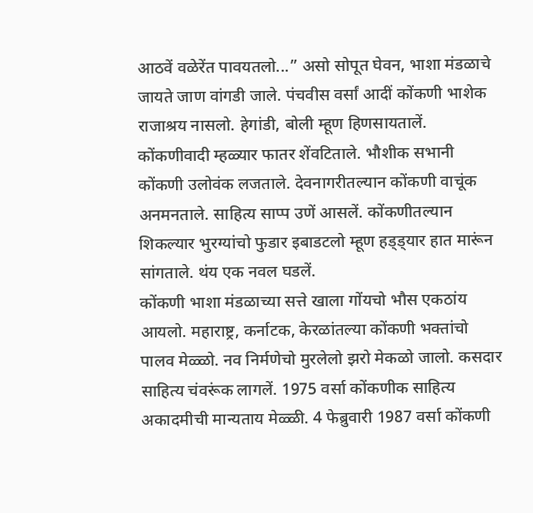आठवें वळेरेंत पावयतलो...” असो सोपूत घेवन, भाशा मंडळाचे जायते जाण वांगडी जाले. पंचवीस वर्सां आदीं कोंकणी भाशेक राजाश्रय नासलो. हेगांडी, बोली म्हूण हिणसायतालें. कोंकणीवादी म्हळ्यार फातर शेंवटिताले. भौशीक सभानी कोंकणी उलोवंक लजताले. देवनागरीतल्यान कोंकणी वाचूंक अनमनताले. साहित्य साप्प उणें आसलें. कोंकणीतल्यान शिकल्यार भुरग्यांचो फुडार इबाडटलो म्हूण हड्ड्यार हात मारूंन सांगताले. थंय एक नवल घडलें.
कोंकणी भाशा मंडळाच्या सत्ते खाला गोंयचो भौस एकठांय आयलो. महाराष्ट्र, कर्नाटक, केरळांतल्या कोंकणी भक्तांचो पालव मेळ्ळो. नव निर्मणेचो मुरलेलो झरो मेकळो जालो. कसदार साहित्य चंवरूंक लागलें. 1975 वर्सा कोंकणीक साहित्य अकादमीची मान्यताय मेळ्ळी. 4 फेब्रुवारी 1987 वर्सा कोंकणी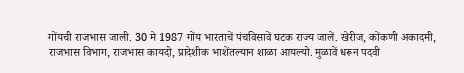गोंयची राजभास जाली. 30 मे 1987 गोंय भारताचें पंचविसावें घटक राज्य जालें. खेरीज, कोंकणी अकादमी, राजभास विभाग, राजभास कायदो, प्रादेशीक भाशेंतल्यान शाळा आयल्यो. मुळावें धरून पदवी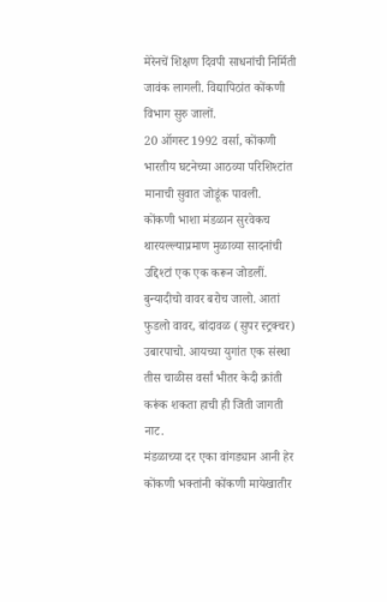मेरेनचें शिक्षण दिवपी साधनांची निर्मिती जावंक लागली. विद्यापिठांत कोंकणी विभाग सुरु जालों.
20 ऑगस्ट 1992 वर्सा, कोंकणी भारतीय घटनेच्या आठव्या परिशिश्टांत मानाची सुवात जोडूंक पावली.
कोंकणी भाशा मंडळान सुरवेकच थारयल्ल्याप्रमाण मुळाव्या सादनांची उद्दिश्टां एक एक करून जोडलीं. बुन्यादीचो वावर बरोच जालो. आतां फुडलो वावर, बांदावळ (सुपर स्ट्रक्चर) उबारपाचो. आयच्या युगांत एक संस्था तीस चाळीस वर्सां भीतर केदी क्रांती करूंक शकता हाची ही जिती जागती नाट.
मंडळाच्या दर एका वांगड्यान आनी हेर कोंकणी भक्तांनी कोंकणी मायेखातीर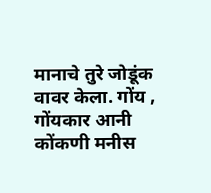मानाचे तुरे जोडूंक वावर केला. गोंय , गोंयकार आनी कोंकणी मनीस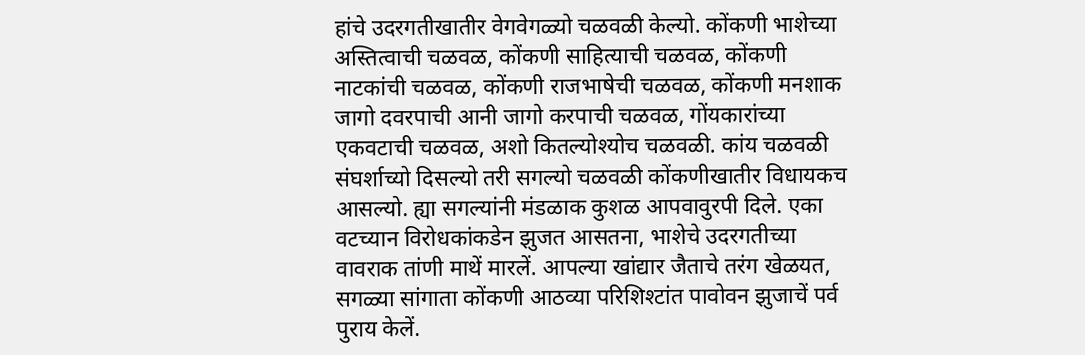हांचे उदरगतीखातीर वेगवेगळ्यो चळवळी केल्यो. कोंकणी भाशेच्या अस्तित्वाची चळवळ, कोंकणी साहित्याची चळवळ, कोंकणी नाटकांची चळवळ, कोंकणी राजभाषेची चळवळ, कोंकणी मनशाक जागो दवरपाची आनी जागो करपाची चळवळ, गोंयकारांच्या एकवटाची चळवळ, अशो कितल्योश्योच चळवळी. कांय चळवळी संघर्शाच्यो दिसल्यो तरी सगल्यो चळवळी कोंकणीखातीर विधायकच आसल्यो. ह्या सगल्यांनी मंडळाक कुशळ आपवावुरपी दिले. एका वटच्यान विरोधकांकडेन झुजत आसतना, भाशेचे उदरगतीच्या वावराक तांणी माथें मारलें. आपल्या खांद्यार जैताचे तरंग खेळयत, सगळ्या सांगाता कोंकणी आठव्या परिशिश्टांत पावोवन झुजाचें पर्व पुराय केलें.